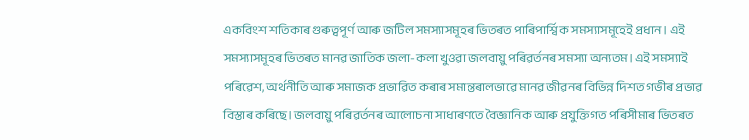একবিংশ শতিকাৰ গুৰুত্বপূৰ্ণ আৰু জটিল সমস্যাসমূহৰ ভিতৰত পাৰিপাৰ্শ্বিক সমস্যাসমূহেই প্ৰধান। এই সমস্যাসমূহৰ ভিতৰত মানৱ জাতিক জলা-কলা খুওৱা জলবায়ু পৰিৱৰ্তনৰ সমস্যা অন্যতম। এই সমস্যাই পৰিৱেশ, অৰ্থনীতি আৰু সমাজক প্ৰভাৱিত কৰাৰ সমান্তৰালভাৱে মানৱ জীৱনৰ বিভিন্ন দিশত গভীৰ প্ৰভাৱ বিস্তাৰ কৰিছে। জলবায়ু পৰিৱৰ্তনৰ আলোচনা সাধাৰণতে বৈজ্ঞানিক আৰু প্ৰযুক্তিগত পৰিসীমাৰ ভিতৰত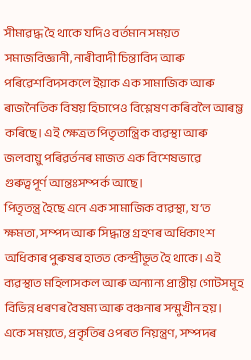সীমাৱদ্ধ হৈ থাকে যদিও বৰ্তমান সময়ত সমাজবিজ্ঞানী, নাৰীবাদী চিন্তাবিদ আৰু পৰিৱেশবিদসকলে ইয়াক এক সামাজিক আৰু ৰাজনৈতিক বিষয় হিচাপেও বিশ্লেষণ কৰিবলৈ আৰম্ভ কৰিছে। এই ক্ষেত্ৰত পিতৃতান্ত্ৰিক ব্যৱস্থা আৰু জলবায়ু পৰিৱৰ্তনৰ মাজত এক বিশেষভাৱে গুৰুত্বপূৰ্ণ আন্তঃসম্পৰ্ক আছে।
পিতৃতন্ত্ৰ হৈছে এনে এক সামাজিক ব্যৱস্থা, য’ত ক্ষমতা, সম্পদ আৰু সিদ্ধান্ত গ্ৰহণৰ অধিকাংশ অধিকাৰ পুৰুষৰ হাতত কেন্দ্ৰীভূত হৈ থাকে। এই ব্যৱস্থাত মহিলাসকল আৰু অন্যান্য প্ৰান্তীয় গোটসমূহ বিভিন্ন ধৰণৰ বৈষম্য আৰু বঞ্চনাৰ সন্মুখীন হয়। একে সময়তে, প্ৰকৃতিৰ ওপৰত নিয়ন্ত্ৰণ, সম্পদৰ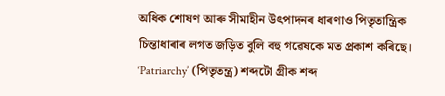অধিক শোষণ আৰু সীমাহীন উৎপাদনৰ ধাৰণাও পিতৃতান্ত্ৰিক চিন্তাধাৰাৰ লগত জড়িত বুলি বহু গৱেষকে মত প্ৰকাশ কৰিছে।
‘Patriarchy’ (পিতৃতন্ত্ৰ) শব্দটো গ্ৰীক শব্দ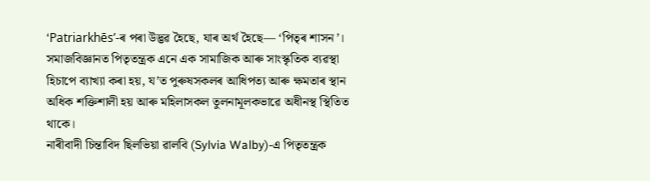‘Patriarkhēs’-ৰ পৰা উদ্ভৱ হৈছে, যাৰ অৰ্থ হৈছে— ‘পিতৃৰ শাসন’। সমাজবিজ্ঞানত পিতৃতন্ত্ৰক এনে এক সামাজিক আৰু সাংস্কৃতিক ব্যৱস্থা হিচাপে ব্যাখ্যা কৰা হয়, য’ত পুৰুষসকলৰ আধিপত্য আৰু ক্ষমতাৰ স্থান অধিক শক্তিশালী হয় আৰু মহিলাসকল তুলনামূলকভাৱে অধীনস্থ স্থিতিত থাকে।
নাৰীবাদী চিন্তাবিদ ছিলভিয়া ৱালবি (Sylvia Walby)-এ পিতৃতন্ত্ৰক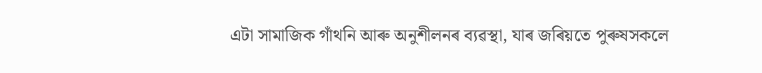এটা সামাজিক গাঁথনি আৰু অনুশীলনৰ ব্যৱস্থা, যাৰ জৰিয়তে পুৰুষসকলে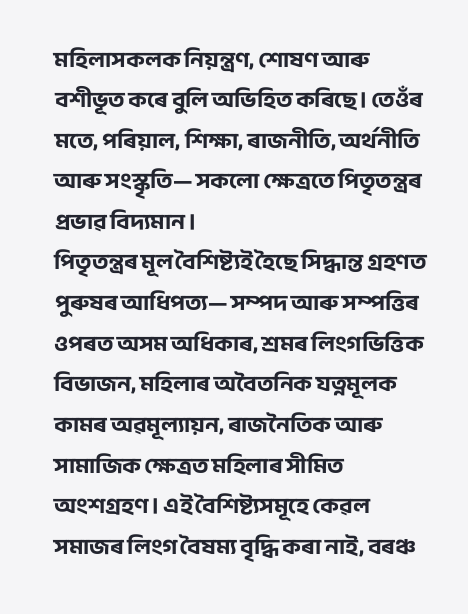মহিলাসকলক নিয়ন্ত্ৰণ, শোষণ আৰু বশীভূত কৰে বুলি অভিহিত কৰিছে। তেওঁৰ মতে, পৰিয়াল, শিক্ষা, ৰাজনীতি, অৰ্থনীতি আৰু সংস্কৃতি— সকলো ক্ষেত্ৰতে পিতৃতন্ত্ৰৰ প্ৰভাৱ বিদ্যমান।
পিতৃতন্ত্ৰৰ মূল বৈশিষ্ট্যই হৈছে সিদ্ধান্ত গ্ৰহণত পুৰুষৰ আধিপত্য— সম্পদ আৰু সম্পত্তিৰ ওপৰত অসম অধিকাৰ, শ্ৰমৰ লিংগভিত্তিক বিভাজন, মহিলাৰ অবৈতনিক যত্নমূলক কামৰ অৱমূল্যায়ন, ৰাজনৈতিক আৰু সামাজিক ক্ষেত্ৰত মহিলাৰ সীমিত অংশগ্ৰহণ। এই বৈশিষ্ট্যসমূহে কেৱল সমাজৰ লিংগ বৈষম্য বৃদ্ধি কৰা নাই, বৰঞ্চ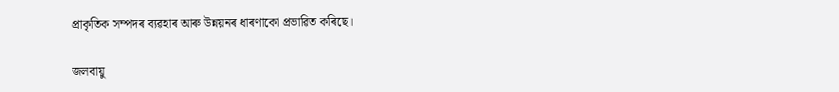প্ৰাকৃতিক সম্পদৰ ব্যৱহাৰ আৰু উন্নয়নৰ ধাৰণাকো প্ৰভাৱিত কৰিছে।

জলবায়ু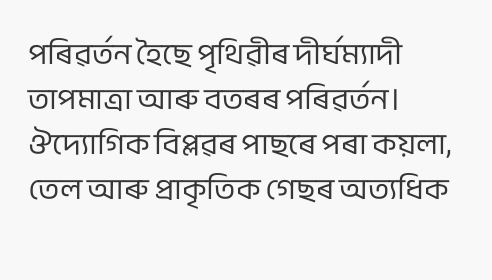পৰিৱৰ্তন হৈছে পৃথিৱীৰ দীৰ্ঘম্যাদী তাপমাত্ৰা আৰু বতৰৰ পৰিৱৰ্তন। ঔদ্যোগিক বিপ্লৱৰ পাছৰে পৰা কয়লা, তেল আৰু প্ৰাকৃতিক গেছৰ অত্যধিক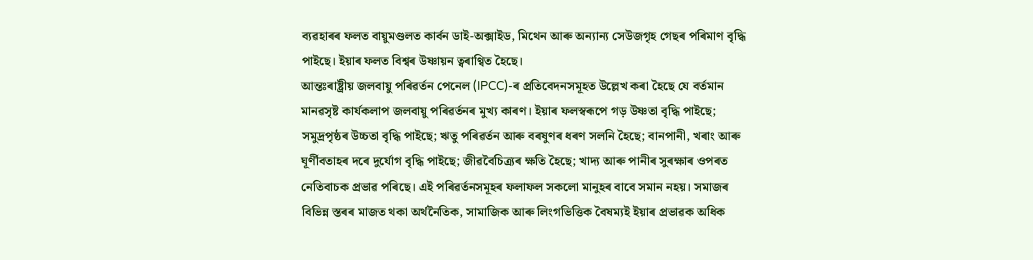ব্যৱহাৰৰ ফলত বায়ুমণ্ডলত কাৰ্বন ডাই-অক্সাইড, মিথেন আৰু অন্যান্য সেউজগৃহ গেছৰ পৰিমাণ বৃদ্ধি পাইছে। ইয়াৰ ফলত বিশ্বৰ উষ্ণায়ন ত্বৰাণ্বিত হৈছে।
আন্তঃৰাষ্ট্ৰীয় জলবায়ু পৰিৱৰ্তন পেনেল (IPCC)-ৰ প্ৰতিবেদনসমূহত উল্লেখ কৰা হৈছে যে বৰ্তমান মানৱসৃষ্ট কাৰ্যকলাপ জলবায়ু পৰিৱৰ্তনৰ মুখ্য কাৰণ। ইয়াৰ ফলস্বৰূপে গড় উষ্ণতা বৃদ্ধি পাইছে; সমুদ্ৰপৃষ্ঠৰ উচ্চতা বৃদ্ধি পাইছে; ঋতু পৰিৱৰ্তন আৰু বৰষুণৰ ধৰণ সলনি হৈছে; বানপানী, খৰাং আৰু ঘূৰ্ণীবতাহৰ দৰে দুৰ্যোগ বৃদ্ধি পাইছে; জীৱবৈচিত্ৰ্যৰ ক্ষতি হৈছে; খাদ্য আৰু পানীৰ সুৰক্ষাৰ ওপৰত নেতিবাচক প্ৰভাৱ পৰিছে। এই পৰিৱৰ্তনসমূহৰ ফলাফল সকলো মানুহৰ বাবে সমান নহয়। সমাজৰ বিভিন্ন স্তৰৰ মাজত থকা অৰ্থনৈতিক, সামাজিক আৰু লিংগভিত্তিক বৈষম্যই ইয়াৰ প্ৰভাৱক অধিক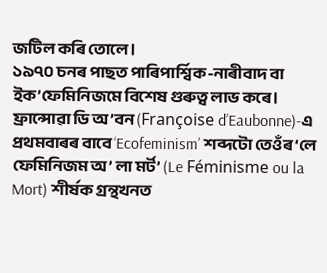জটিল কৰি তোলে।
১৯৭০ চনৰ পাছত পাৰিপাৰ্শ্বিক-নাৰীবাদ বা ইক’ফেমিনিজমে বিশেষ গুৰুত্ব লাভ কৰে। ফ্ৰান্সোৱা ডি অ’বন (Françoise d’Eaubonne)-এ প্ৰথমবাৰৰ বাবে ‘Ecofeminism’ শব্দটো তেওঁৰ ‘লে ফেমিনিজম অ’ লা মৰ্ট’ (Le Féminisme ou la Mort) শীৰ্ষক গ্ৰন্থখনত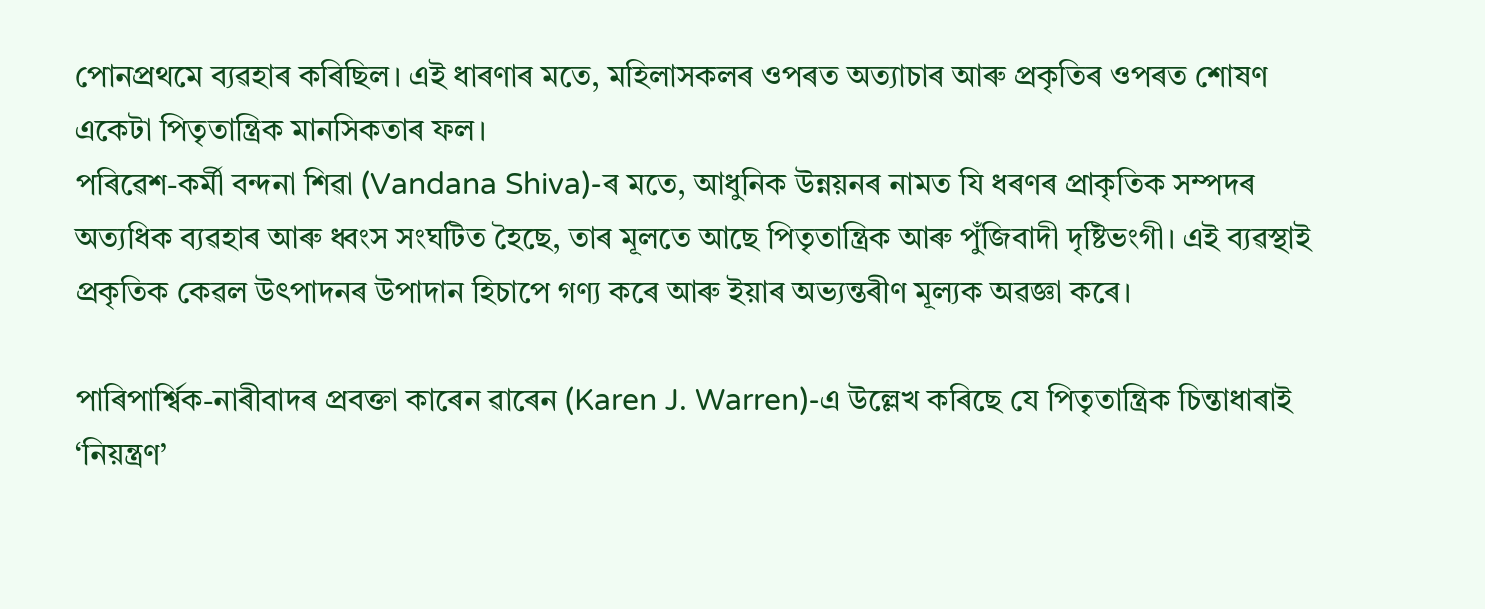পোনপ্ৰথমে ব্যৱহাৰ কৰিছিল। এই ধাৰণাৰ মতে, মহিলাসকলৰ ওপৰত অত্যাচাৰ আৰু প্ৰকৃতিৰ ওপৰত শোষণ একেটা পিতৃতান্ত্ৰিক মানসিকতাৰ ফল।
পৰিৱেশ-কৰ্মী বন্দনা শিৱা (Vandana Shiva)-ৰ মতে, আধুনিক উন্নয়নৰ নামত যি ধৰণৰ প্ৰাকৃতিক সম্পদৰ অত্যধিক ব্যৱহাৰ আৰু ধ্বংস সংঘটিত হৈছে, তাৰ মূলতে আছে পিতৃতান্ত্ৰিক আৰু পুঁজিবাদী দৃষ্টিভংগী। এই ব্যৱস্থাই প্ৰকৃতিক কেৱল উৎপাদনৰ উপাদান হিচাপে গণ্য কৰে আৰু ইয়াৰ অভ্যন্তৰীণ মূল্যক অৱজ্ঞা কৰে।

পাৰিপাৰ্শ্বিক-নাৰীবাদৰ প্ৰবক্তা কাৰেন ৱাৰেন (Karen J. Warren)-এ উল্লেখ কৰিছে যে পিতৃতান্ত্ৰিক চিন্তাধাৰাই ‘নিয়ন্ত্ৰণ’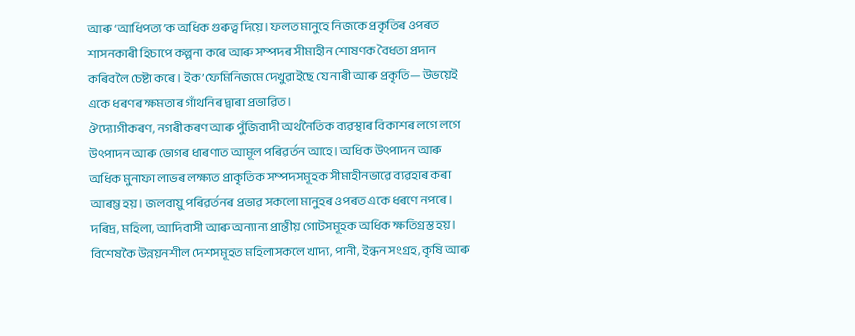আৰু ‘আধিপত্য’ক অধিক গুৰুত্ব দিয়ে। ফলত মানুহে নিজকে প্ৰকৃতিৰ ওপৰত শাসনকাৰী হিচাপে কল্পনা কৰে আৰু সম্পদৰ সীমাহীন শোষণক বৈধতা প্ৰদান কৰিবলৈ চেষ্টা কৰে। ইক’ফেমিনিজমে দেখুৱাইছে যে নাৰী আৰু প্ৰকৃতি— উভয়েই একে ধৰণৰ ক্ষমতাৰ গাঁথনিৰ দ্বাৰা প্ৰভাৱিত।
ঔদ্যোগীকৰণ, নগৰীকৰণ আৰু পুঁজিবাদী অৰ্থনৈতিক ব্যৱস্থাৰ বিকাশৰ লগে লগে উৎপাদন আৰু ভোগৰ ধাৰণাত আমূল পৰিৱৰ্তন আহে। অধিক উৎপাদন আৰু অধিক মুনাফা লাভৰ লক্ষ্যত প্ৰাকৃতিক সম্পদসমূহক সীমাহীনভাৱে ব্যৱহাৰ কৰা আৰম্ভ হয়। জলবায়ু পৰিৱৰ্তনৰ প্ৰভাৱ সকলো মানুহৰ ওপৰত একে ধৰণে নপৰে। দৰিদ্ৰ, মহিলা, আদিবাসী আৰু অন্যান্য প্ৰান্তীয় গোটসমূহক অধিক ক্ষতিগ্ৰস্ত হয়। বিশেষকৈ উন্নয়নশীল দেশসমূহত মহিলাসকলে খাদ্য, পানী, ইন্ধন সংগ্ৰহ, কৃষি আৰু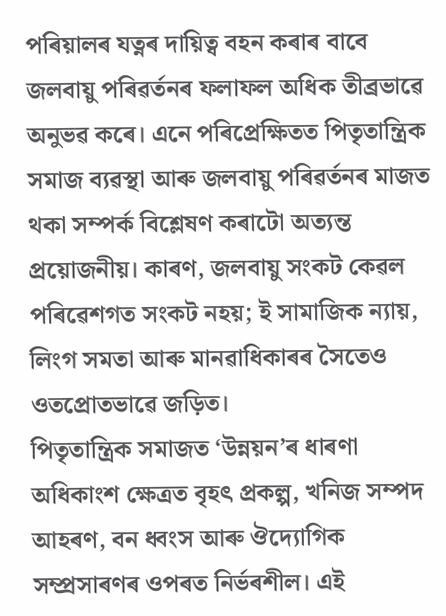পৰিয়ালৰ যত্নৰ দায়িত্ব বহন কৰাৰ বাবে জলবায়ু পৰিৱৰ্তনৰ ফলাফল অধিক তীব্ৰভাৱে অনুভৱ কৰে। এনে পৰিপ্ৰেক্ষিতত পিতৃতান্ত্ৰিক সমাজ ব্যৱস্থা আৰু জলবায়ু পৰিৱৰ্তনৰ মাজত থকা সম্পৰ্ক বিশ্লেষণ কৰাটো অত্যন্ত প্ৰয়োজনীয়। কাৰণ, জলবায়ু সংকট কেৱল পৰিৱেশগত সংকট নহয়; ই সামাজিক ন্যায়, লিংগ সমতা আৰু মানৱাধিকাৰৰ সৈতেও ওতপ্ৰোতভাৱে জড়িত।
পিতৃতান্ত্ৰিক সমাজত ‘উন্নয়ন’ৰ ধাৰণা অধিকাংশ ক্ষেত্ৰত বৃহৎ প্ৰকল্প, খনিজ সম্পদ আহৰণ, বন ধ্বংস আৰু ঔদ্যোগিক সম্প্ৰসাৰণৰ ওপৰত নিৰ্ভৰশীল। এই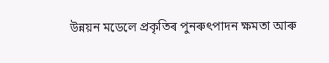উন্নয়ন মডেলে প্ৰকৃতিৰ পুনৰুৎপাদন ক্ষমতা আৰু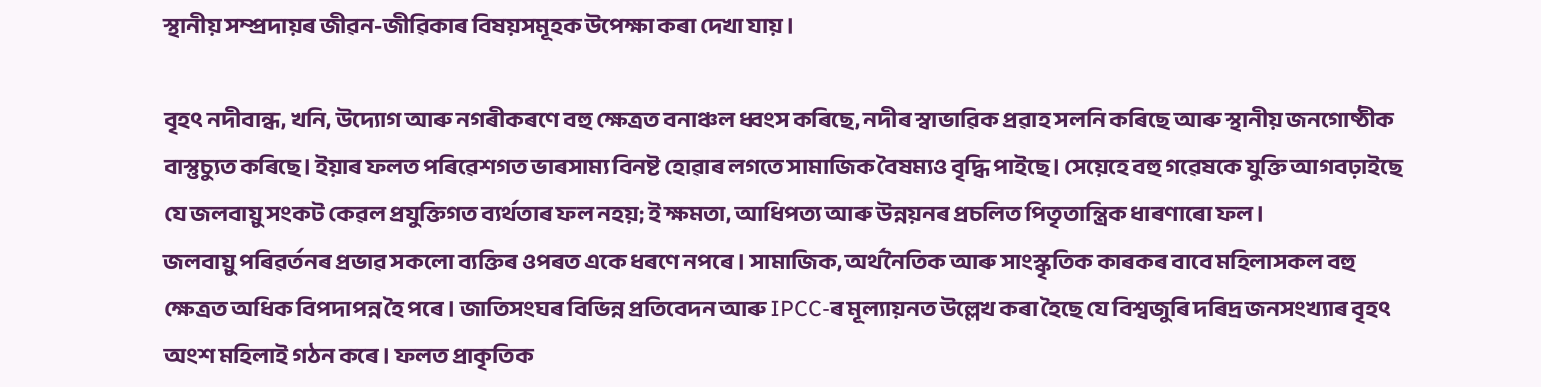স্থানীয় সম্প্ৰদায়ৰ জীৱন-জীৱিকাৰ বিষয়সমূহক উপেক্ষা কৰা দেখা যায়।

বৃহৎ নদীবান্ধ, খনি, উদ্যোগ আৰু নগৰীকৰণে বহু ক্ষেত্ৰত বনাঞ্চল ধ্বংস কৰিছে, নদীৰ স্বাভাৱিক প্ৰৱাহ সলনি কৰিছে আৰু স্থানীয় জনগোষ্ঠীক বাস্তুচ্যুত কৰিছে। ইয়াৰ ফলত পৰিৱেশগত ভাৰসাম্য বিনষ্ট হোৱাৰ লগতে সামাজিক বৈষম্যও বৃদ্ধি পাইছে। সেয়েহে বহু গৱেষকে যুক্তি আগবঢ়াইছে যে জলবায়ু সংকট কেৱল প্ৰযুক্তিগত ব্যৰ্থতাৰ ফল নহয়; ই ক্ষমতা, আধিপত্য আৰু উন্নয়নৰ প্ৰচলিত পিতৃতান্ত্ৰিক ধাৰণাৰো ফল।
জলবায়ু পৰিৱৰ্তনৰ প্ৰভাৱ সকলো ব্যক্তিৰ ওপৰত একে ধৰণে নপৰে। সামাজিক, অৰ্থনৈতিক আৰু সাংস্কৃতিক কাৰকৰ বাবে মহিলাসকল বহু ক্ষেত্ৰত অধিক বিপদাপন্ন হৈ পৰে। জাতিসংঘৰ বিভিন্ন প্ৰতিবেদন আৰু IPCC-ৰ মূল্যায়নত উল্লেখ কৰা হৈছে যে বিশ্বজুৰি দৰিদ্ৰ জনসংখ্যাৰ বৃহৎ অংশ মহিলাই গঠন কৰে। ফলত প্ৰাকৃতিক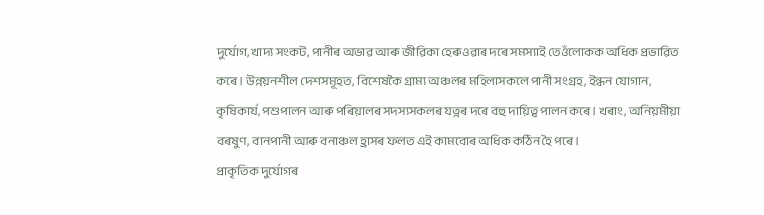দুৰ্যোগ, খাদ্য সংকট, পানীৰ অভাৱ আৰু জীৱিকা হেৰুওৱাৰ দৰে সমস্যাই তেওঁলোকক অধিক প্ৰভাৱিত কৰে। উন্নয়নশীল দেশসমূহত, বিশেষকৈ গ্ৰাম্য অঞ্চলৰ মহিলাসকলে পানী সংগ্ৰহ, ইন্ধন যোগান, কৃষিকাৰ্য, পশুপালন আৰু পৰিয়ালৰ সদস্যসকলৰ যত্নৰ দৰে বহু দায়িত্ব পালন কৰে। খৰাং, অনিয়মীয়া বৰষুণ, বানপানী আৰু বনাঞ্চল হ্ৰাসৰ ফলত এই কামবোৰ অধিক কঠিন হৈ পৰে।
প্ৰাকৃতিক দুৰ্যোগৰ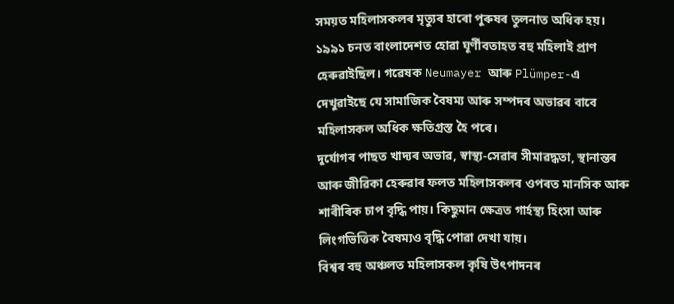সময়ত মহিলাসকলৰ মৃত্যুৰ হাৰো পুৰুষৰ তুলনাত অধিক হয়। ১৯৯১ চনত বাংলাদেশত হোৱা ঘূৰ্ণীবতাহত বহু মহিলাই প্ৰাণ হেৰুৱাইছিল। গৱেষক Neumayer আৰু Plümper-এ দেখুৱাইছে যে সামাজিক বৈষম্য আৰু সম্পদৰ অভাৱৰ বাবে মহিলাসকল অধিক ক্ষতিগ্ৰস্ত হৈ পৰে।
দুৰ্যোগৰ পাছত খাদ্যৰ অভাৱ, স্বাস্থ্য-সেৱাৰ সীমাৱদ্ধতা, স্থানান্তৰ আৰু জীৱিকা হেৰুৱাৰ ফলত মহিলাসকলৰ ওপৰত মানসিক আৰু শাৰীৰিক চাপ বৃদ্ধি পায়। কিছুমান ক্ষেত্ৰত গাৰ্হস্থ্য হিংসা আৰু লিংগভিত্তিক বৈষম্যও বৃদ্ধি পোৱা দেখা যায়।
বিশ্বৰ বহু অঞ্চলত মহিলাসকল কৃষি উৎপাদনৰ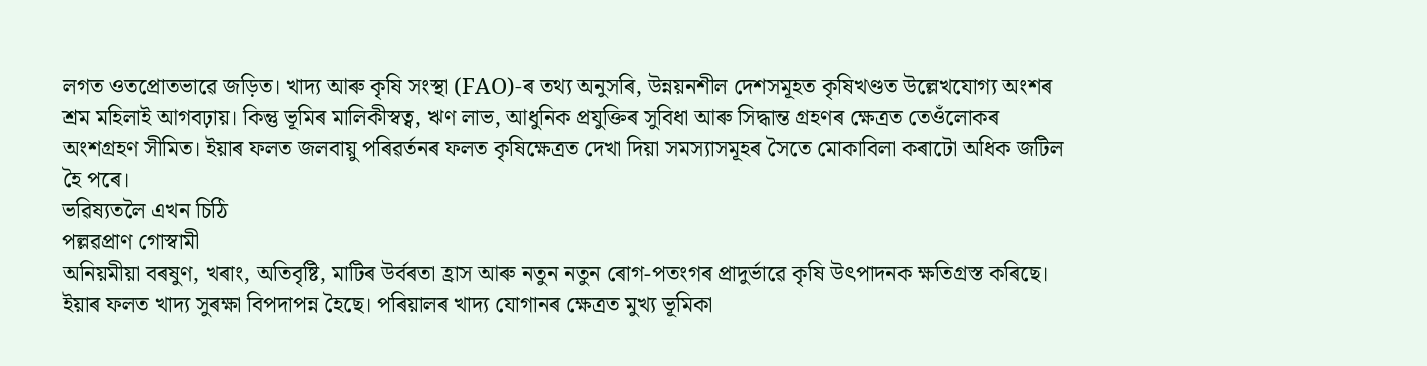লগত ওতপ্ৰোতভাৱে জড়িত। খাদ্য আৰু কৃষি সংস্থা (FAO)-ৰ তথ্য অনুসৰি, উন্নয়নশীল দেশসমূহত কৃষিখণ্ডত উল্লেখযোগ্য অংশৰ শ্ৰম মহিলাই আগবঢ়ায়। কিন্তু ভূমিৰ মালিকীস্বত্ব, ঋণ লাভ, আধুনিক প্ৰযুক্তিৰ সুবিধা আৰু সিদ্ধান্ত গ্ৰহণৰ ক্ষেত্ৰত তেওঁলোকৰ অংশগ্ৰহণ সীমিত। ইয়াৰ ফলত জলবায়ু পৰিৱৰ্তনৰ ফলত কৃষিক্ষেত্ৰত দেখা দিয়া সমস্যাসমূহৰ সৈতে মোকাবিলা কৰাটো অধিক জটিল হৈ পৰে।
ভৱিষ্যতলৈ এখন চিঠি
পল্লৱপ্ৰাণ গোস্বামী
অনিয়মীয়া বৰষুণ, খৰাং, অতিবৃষ্টি, মাটিৰ উৰ্বৰতা হ্ৰাস আৰু নতুন নতুন ৰোগ-পতংগৰ প্ৰাদুৰ্ভাৱে কৃষি উৎপাদনক ক্ষতিগ্ৰস্ত কৰিছে। ইয়াৰ ফলত খাদ্য সুৰক্ষা বিপদাপন্ন হৈছে। পৰিয়ালৰ খাদ্য যোগানৰ ক্ষেত্ৰত মুখ্য ভূমিকা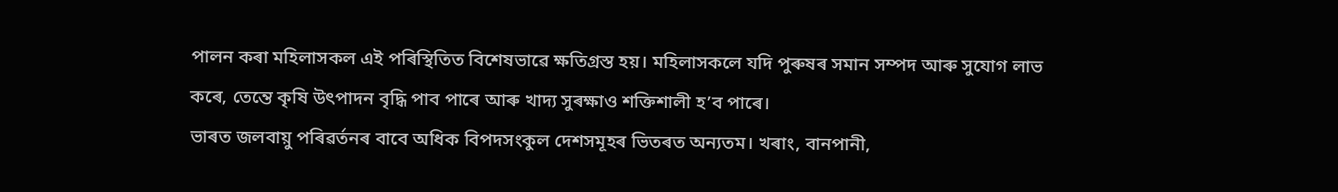পালন কৰা মহিলাসকল এই পৰিস্থিতিত বিশেষভাৱে ক্ষতিগ্ৰস্ত হয়। মহিলাসকলে যদি পুৰুষৰ সমান সম্পদ আৰু সুযোগ লাভ কৰে, তেন্তে কৃষি উৎপাদন বৃদ্ধি পাব পাৰে আৰু খাদ্য সুৰক্ষাও শক্তিশালী হ’ব পাৰে।
ভাৰত জলবায়ু পৰিৱৰ্তনৰ বাবে অধিক বিপদসংকুল দেশসমূহৰ ভিতৰত অন্যতম। খৰাং, বানপানী,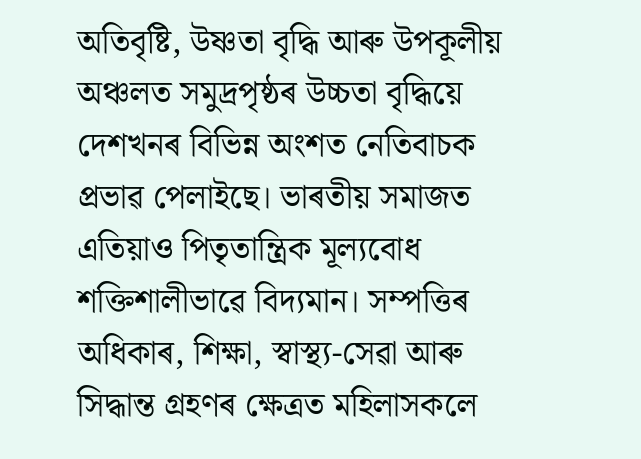অতিবৃষ্টি, উষ্ণতা বৃদ্ধি আৰু উপকূলীয় অঞ্চলত সমুদ্ৰপৃষ্ঠৰ উচ্চতা বৃদ্ধিয়ে দেশখনৰ বিভিন্ন অংশত নেতিবাচক প্ৰভাৱ পেলাইছে। ভাৰতীয় সমাজত এতিয়াও পিতৃতান্ত্ৰিক মূল্যবোধ শক্তিশালীভাৱে বিদ্যমান। সম্পত্তিৰ অধিকাৰ, শিক্ষা, স্বাস্থ্য-সেৱা আৰু সিদ্ধান্ত গ্ৰহণৰ ক্ষেত্ৰত মহিলাসকলে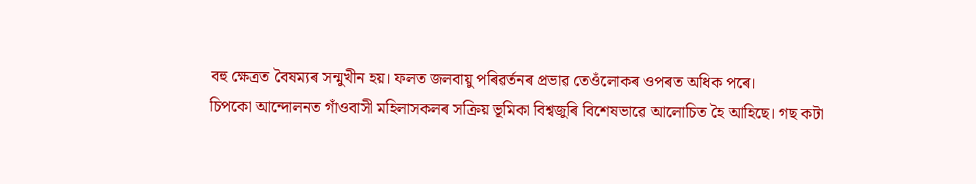বহু ক্ষেত্ৰত বৈষম্যৰ সন্মুখীন হয়। ফলত জলবায়ু পৰিৱৰ্তনৰ প্ৰভাৱ তেওঁলোকৰ ওপৰত অধিক পৰে।
চিপকো আন্দোলনত গাঁওবাসী মহিলাসকলৰ সক্ৰিয় ভূমিকা বিশ্বজুৰি বিশেষভাৱে আলোচিত হৈ আহিছে। গছ কটা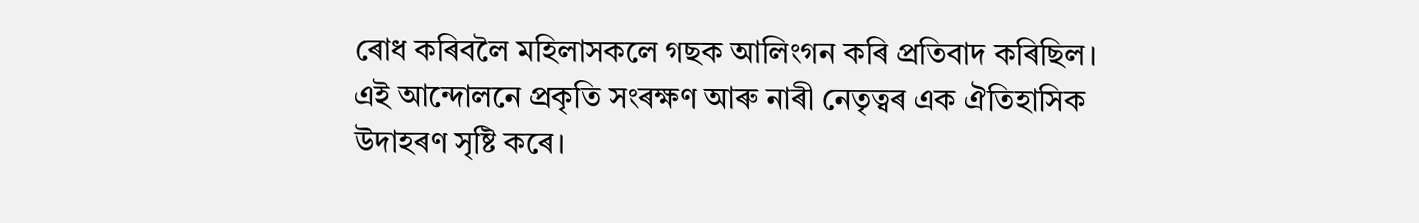ৰোধ কৰিবলৈ মহিলাসকলে গছক আলিংগন কৰি প্ৰতিবাদ কৰিছিল। এই আন্দোলনে প্ৰকৃতি সংৰক্ষণ আৰু নাৰী নেতৃত্বৰ এক ঐতিহাসিক উদাহৰণ সৃষ্টি কৰে।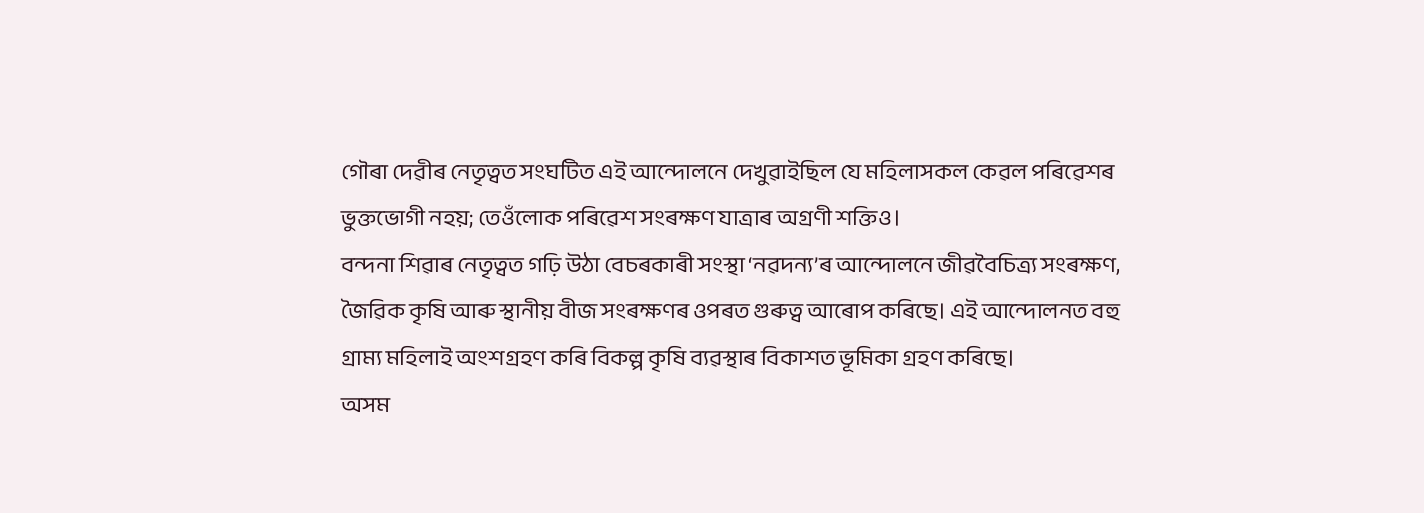গৌৰা দেৱীৰ নেতৃত্বত সংঘটিত এই আন্দোলনে দেখুৱাইছিল যে মহিলাসকল কেৱল পৰিৱেশৰ ভুক্তভোগী নহয়; তেওঁলোক পৰিৱেশ সংৰক্ষণ যাত্ৰাৰ অগ্ৰণী শক্তিও।
বন্দনা শিৱাৰ নেতৃত্বত গঢ়ি উঠা বেচৰকাৰী সংস্থা ‘নৱদন্য’ৰ আন্দোলনে জীৱবৈচিত্ৰ্য সংৰক্ষণ, জৈৱিক কৃষি আৰু স্থানীয় বীজ সংৰক্ষণৰ ওপৰত গুৰুত্ব আৰোপ কৰিছে। এই আন্দোলনত বহু গ্ৰাম্য মহিলাই অংশগ্ৰহণ কৰি বিকল্প কৃষি ব্যৱস্থাৰ বিকাশত ভূমিকা গ্ৰহণ কৰিছে।
অসম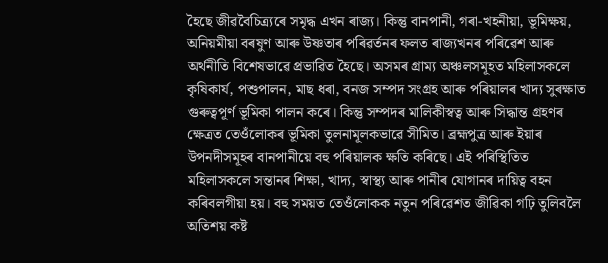হৈছে জীৱবৈচিত্ৰ্যৰে সমৃদ্ধ এখন ৰাজ্য। কিন্তু বানপানী, গৰা-খহনীয়া, ভূমিক্ষয়, অনিয়মীয়া বৰষুণ আৰু উষ্ণতাৰ পৰিৱৰ্তনৰ ফলত ৰাজ্যখনৰ পৰিৱেশ আৰু অৰ্থনীতি বিশেষভাৱে প্ৰভাৱিত হৈছে। অসমৰ গ্ৰাম্য অঞ্চলসমূহত মহিলাসকলে কৃষিকাৰ্য, পশুপালন, মাছ ধৰা, বনজ সম্পদ সংগ্ৰহ আৰু পৰিয়ালৰ খাদ্য সুৰক্ষাত গুৰুত্বপূৰ্ণ ভূমিকা পালন কৰে। কিন্তু সম্পদৰ মালিকীস্বত্ব আৰু সিদ্ধান্ত গ্ৰহণৰ ক্ষেত্ৰত তেওঁলোকৰ ভূমিকা তুলনামূলকভাৱে সীমিত। ব্ৰহ্মপুত্ৰ আৰু ইয়াৰ উপনদীসমূহৰ বানপানীয়ে বহু পৰিয়ালক ক্ষতি কৰিছে। এই পৰিস্থিতিত মহিলাসকলে সন্তানৰ শিক্ষা, খাদ্য, স্বাস্থ্য আৰু পানীৰ যোগানৰ দায়িত্ব বহন কৰিবলগীয়া হয়। বহু সময়ত তেওঁলোকক নতুন পৰিৱেশত জীৱিকা গঢ়ি তুলিবলৈ অতিশয় কষ্ট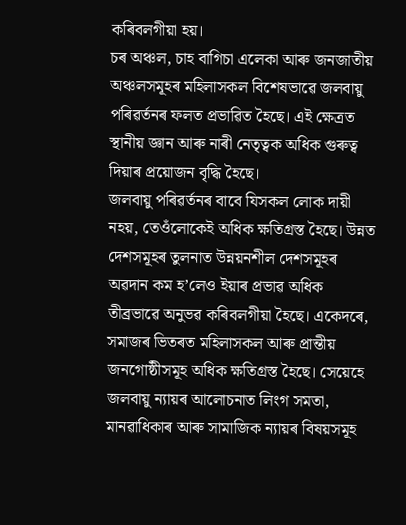কৰিবলগীয়া হয়।
চৰ অঞ্চল, চাহ বাগিচা এলেকা আৰু জনজাতীয় অঞ্চলসমূহৰ মহিলাসকল বিশেষভাৱে জলবায়ু পৰিৱৰ্তনৰ ফলত প্ৰভাৱিত হৈছে। এই ক্ষেত্ৰত স্থানীয় জ্ঞান আৰু নাৰী নেতৃত্বক অধিক গুৰুত্ব দিয়াৰ প্ৰয়োজন বৃদ্ধি হৈছে।
জলবায়ু পৰিৱৰ্তনৰ বাবে যিসকল লোক দায়ী নহয়, তেওঁলোকেই অধিক ক্ষতিগ্ৰস্ত হৈছে। উন্নত দেশসমূহৰ তুলনাত উন্নয়নশীল দেশসমূহৰ অৱদান কম হ’লেও ইয়াৰ প্ৰভাৱ অধিক তীব্ৰভাৱে অনুভৱ কৰিবলগীয়া হৈছে। একেদৰে, সমাজৰ ভিতৰত মহিলাসকল আৰু প্ৰান্তীয় জনগোষ্ঠীসমূহ অধিক ক্ষতিগ্ৰস্ত হৈছে। সেয়েহে জলবায়ু ন্যায়ৰ আলোচনাত লিংগ সমতা, মানৱাধিকাৰ আৰু সামাজিক ন্যায়ৰ বিষয়সমূহ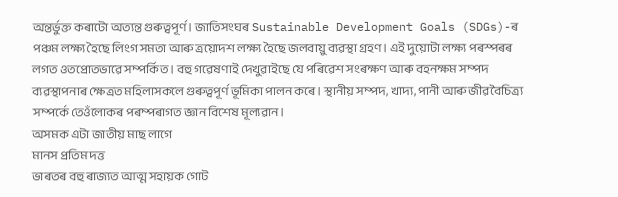অন্তৰ্ভুক্ত কৰাটো অত্যন্ত গুৰুত্বপূৰ্ণ। জাতিসংঘৰ Sustainable Development Goals (SDGs)-ৰ পঞ্চম লক্ষ্য হৈছে লিংগ সমতা আৰু ত্ৰয়োদশ লক্ষ্য হৈছে জলবায়ু ব্যৱস্থা গ্ৰহণ। এই দুয়োটা লক্ষ্য পৰস্পৰৰ লগত ওতপ্ৰোতভাৱে সম্পৰ্কিত। বহু গৱেষণাই দেখুৱাইছে যে পৰিৱেশ সংৰক্ষণ আৰু বহনক্ষম সম্পদ ব্যৱস্থাপনাৰ ক্ষেত্ৰত মহিলাসকলে গুৰুত্বপূৰ্ণ ভূমিকা পালন কৰে। স্থানীয় সম্পদ, খাদ্য, পানী আৰু জীৱবৈচিত্ৰ্য সম্পৰ্কে তেওঁলোকৰ পৰম্পৰাগত জ্ঞান বিশেষ মূল্যৱান।
অসমক এটা জাতীয় মাছ লাগে
মানস প্রতিম দত্ত
ভাৰতৰ বহু ৰাজ্যত আত্ম সহায়ক গোট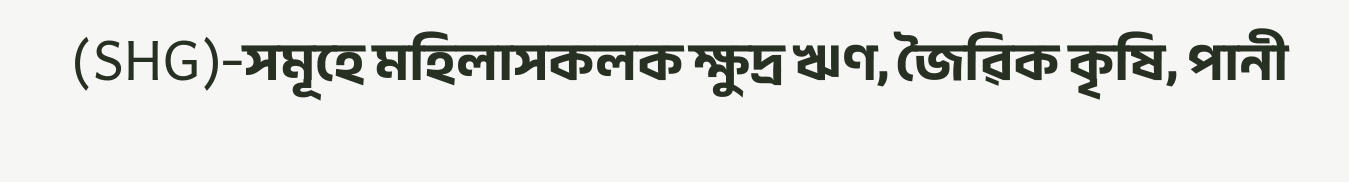(SHG)-সমূহে মহিলাসকলক ক্ষুদ্ৰ ঋণ, জৈৱিক কৃষি, পানী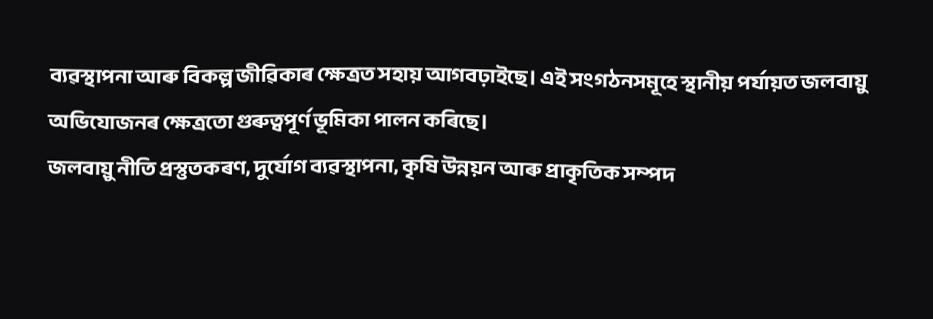ব্যৱস্থাপনা আৰু বিকল্প জীৱিকাৰ ক্ষেত্ৰত সহায় আগবঢ়াইছে। এই সংগঠনসমূহে স্থানীয় পৰ্যায়ত জলবায়ু অভিযোজনৰ ক্ষেত্ৰতো গুৰুত্বপূৰ্ণ ভূমিকা পালন কৰিছে।
জলবায়ু নীতি প্ৰস্তুতকৰণ, দুৰ্যোগ ব্যৱস্থাপনা, কৃষি উন্নয়ন আৰু প্ৰাকৃতিক সম্পদ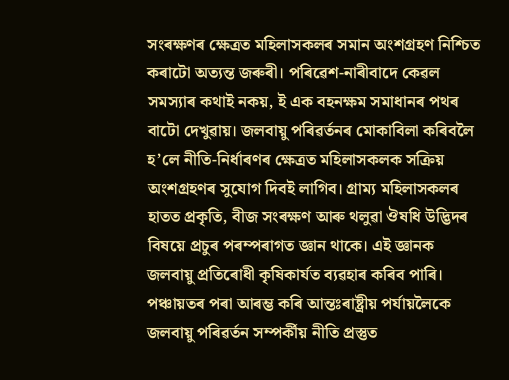সংৰক্ষণৰ ক্ষেত্ৰত মহিলাসকলৰ সমান অংশগ্ৰহণ নিশ্চিত কৰাটো অত্যন্ত জৰুৰী। পৰিৱেশ-নাৰীবাদে কেৱল সমস্যাৰ কথাই নকয়, ই এক বহনক্ষম সমাধানৰ পথৰ বাটো দেখুৱায়। জলবায়ু পৰিৱৰ্তনৰ মোকাবিলা কৰিবলৈ হ’লে নীতি-নিৰ্ধাৰণৰ ক্ষেত্ৰত মহিলাসকলক সক্ৰিয় অংশগ্ৰহণৰ সুযোগ দিবই লাগিব। গ্ৰাম্য মহিলাসকলৰ হাতত প্ৰকৃতি, বীজ সংৰক্ষণ আৰু থলুৱা ঔষধি উদ্ভিদৰ বিষয়ে প্ৰচুৰ পৰম্পৰাগত জ্ঞান থাকে। এই জ্ঞানক জলবায়ু প্ৰতিৰোধী কৃষিকাৰ্যত ব্যৱহাৰ কৰিব পাৰি। পঞ্চায়তৰ পৰা আৰম্ভ কৰি আন্তঃৰাষ্ট্ৰীয় পৰ্যায়লৈকে জলবায়ু পৰিৱৰ্তন সম্পৰ্কীয় নীতি প্ৰস্তুত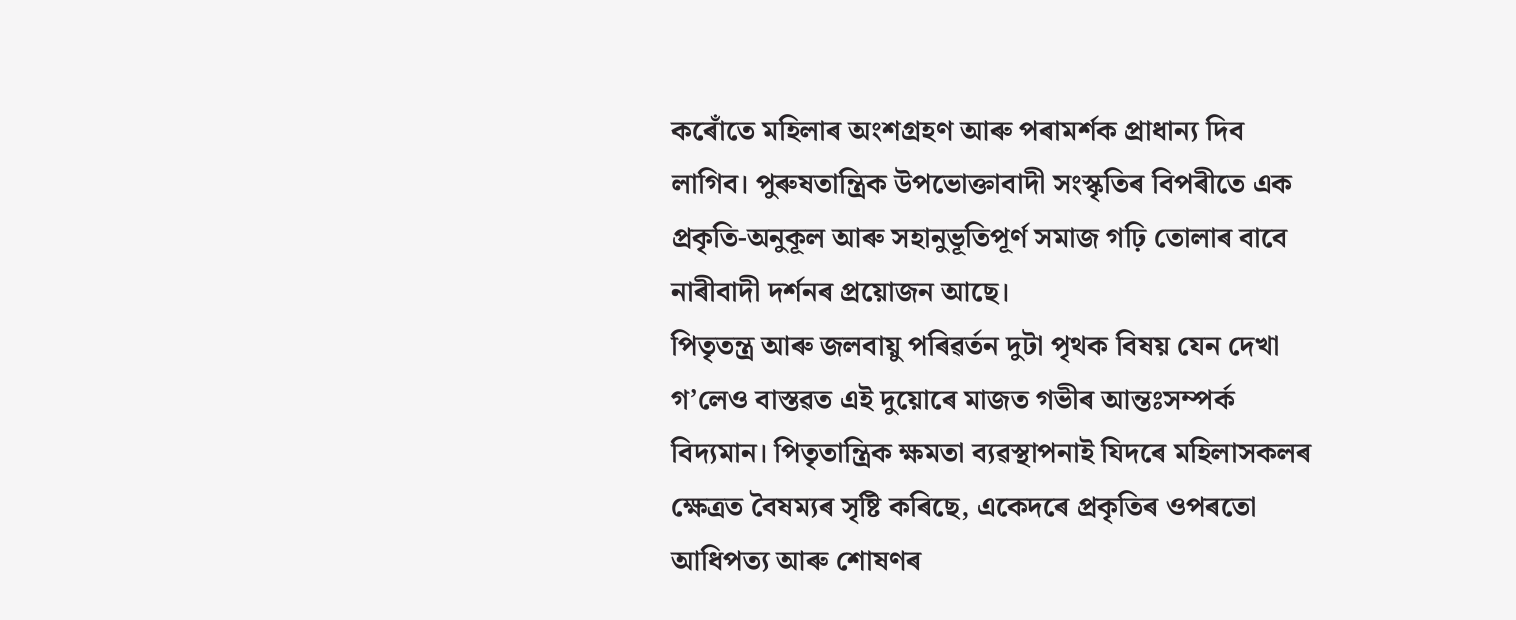কৰোঁতে মহিলাৰ অংশগ্ৰহণ আৰু পৰামৰ্শক প্ৰাধান্য দিব লাগিব। পুৰুষতান্ত্ৰিক উপভোক্তাবাদী সংস্কৃতিৰ বিপৰীতে এক প্ৰকৃতি-অনুকূল আৰু সহানুভূতিপূৰ্ণ সমাজ গঢ়ি তোলাৰ বাবে নাৰীবাদী দৰ্শনৰ প্ৰয়োজন আছে।
পিতৃতন্ত্ৰ আৰু জলবায়ু পৰিৱৰ্তন দুটা পৃথক বিষয় যেন দেখা গ’লেও বাস্তৱত এই দুয়োৰে মাজত গভীৰ আন্তঃসম্পৰ্ক বিদ্যমান। পিতৃতান্ত্ৰিক ক্ষমতা ব্যৱস্থাপনাই যিদৰে মহিলাসকলৰ ক্ষেত্ৰত বৈষম্যৰ সৃষ্টি কৰিছে, একেদৰে প্ৰকৃতিৰ ওপৰতো আধিপত্য আৰু শোষণৰ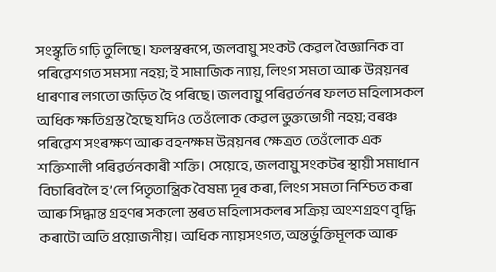সংস্কৃতি গঢ়ি তুলিছে। ফলস্বৰূপে, জলবায়ু সংকট কেৱল বৈজ্ঞানিক বা পৰিৱেশগত সমস্যা নহয়; ই সামাজিক ন্যায়, লিংগ সমতা আৰু উন্নয়নৰ ধাৰণাৰ লগতো জড়িত হৈ পৰিছে। জলবায়ু পৰিৱৰ্তনৰ ফলত মহিলাসকল অধিক ক্ষতিগ্ৰস্ত হৈছে যদিও তেওঁলোক কেৱল ভুক্তভোগী নহয়; বৰঞ্চ পৰিৱেশ সংৰক্ষণ আৰু বহনক্ষম উন্নয়নৰ ক্ষেত্ৰত তেওঁলোক এক শক্তিশালী পৰিৱৰ্তনকাৰী শক্তি। সেয়েহে, জলবায়ু সংকটৰ স্থায়ী সমাধান বিচাৰিবলৈ হ’লে পিতৃতান্ত্ৰিক বৈষম্য দূৰ কৰা, লিংগ সমতা নিশ্চিত কৰা আৰু সিদ্ধান্ত গ্ৰহণৰ সকলো স্তৰত মহিলাসকলৰ সক্ৰিয় অংশগ্ৰহণ বৃদ্ধি কৰাটো অতি প্ৰয়োজনীয়। অধিক ন্যায়সংগত, অন্তৰ্ভুক্তিমূলক আৰু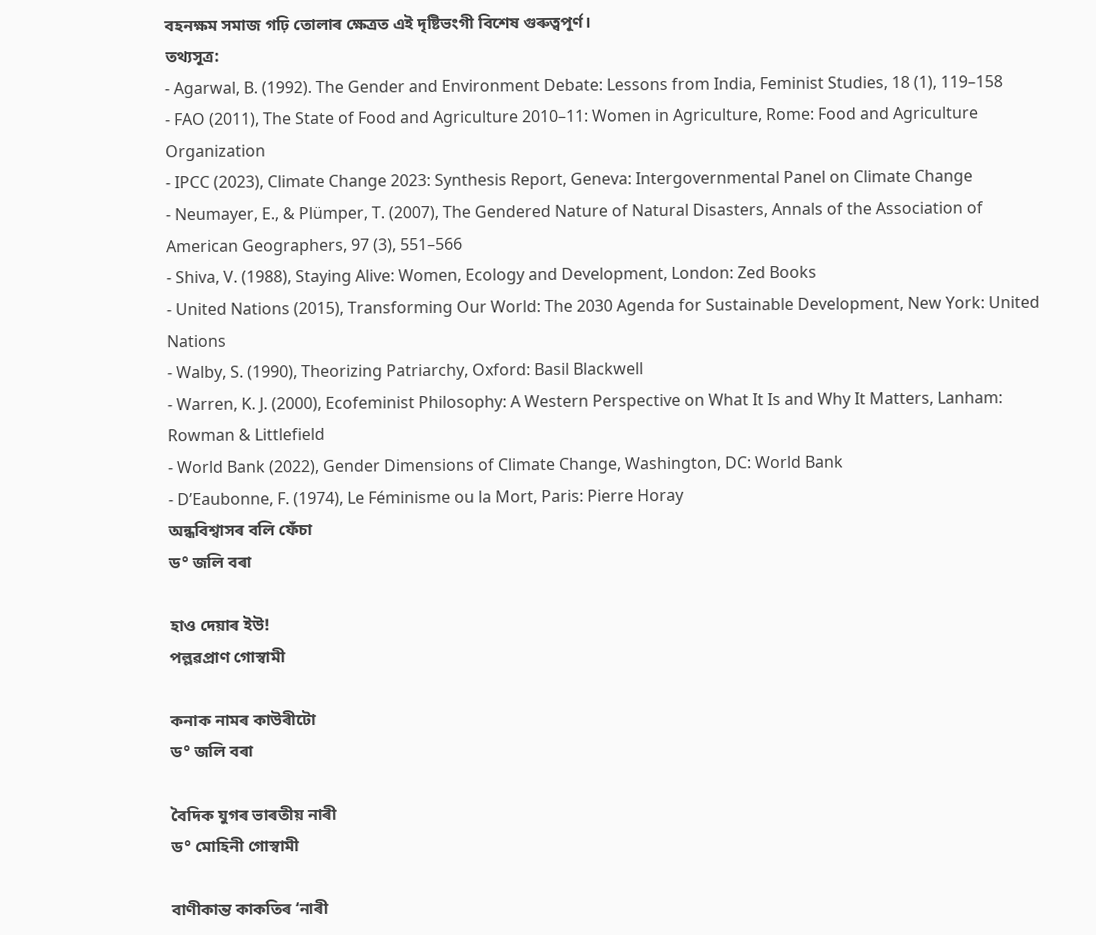বহনক্ষম সমাজ গঢ়ি তোলাৰ ক্ষেত্ৰত এই দৃষ্টিভংগী বিশেষ গুৰুত্বপূৰ্ণ।
তথ্যসূত্ৰ:
- Agarwal, B. (1992). The Gender and Environment Debate: Lessons from India, Feminist Studies, 18 (1), 119–158
- FAO (2011), The State of Food and Agriculture 2010–11: Women in Agriculture, Rome: Food and Agriculture Organization
- IPCC (2023), Climate Change 2023: Synthesis Report, Geneva: Intergovernmental Panel on Climate Change
- Neumayer, E., & Plümper, T. (2007), The Gendered Nature of Natural Disasters, Annals of the Association of American Geographers, 97 (3), 551–566
- Shiva, V. (1988), Staying Alive: Women, Ecology and Development, London: Zed Books
- United Nations (2015), Transforming Our World: The 2030 Agenda for Sustainable Development, New York: United Nations
- Walby, S. (1990), Theorizing Patriarchy, Oxford: Basil Blackwell
- Warren, K. J. (2000), Ecofeminist Philosophy: A Western Perspective on What It Is and Why It Matters, Lanham: Rowman & Littlefield
- World Bank (2022), Gender Dimensions of Climate Change, Washington, DC: World Bank
- D’Eaubonne, F. (1974), Le Féminisme ou la Mort, Paris: Pierre Horay
অন্ধবিশ্বাসৰ বলি ফেঁচা
ড° জলি বৰা

হাও দেয়াৰ ইউ!
পল্লৱপ্ৰাণ গোস্বামী

কনাক নামৰ কাউৰীটো
ড° জলি বৰা

বৈদিক যুগৰ ভাৰতীয় নাৰী
ড° মোহিনী গোস্বামী

বাণীকান্ত কাকতিৰ ‘নাৰী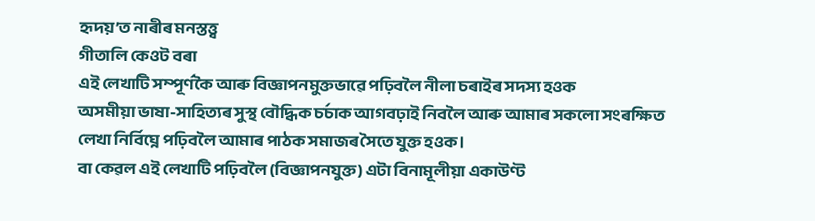হৃদয়’ত নাৰীৰ মনস্তত্ত্ব
গীতালি কেওট বৰা
এই লেখাটি সম্পূৰ্ণকৈ আৰু বিজ্ঞাপনমুক্তভাৱে পঢ়িবলৈ নীলা চৰাইৰ সদস্য হওক
অসমীয়া ভাষা-সাহিত্যৰ সুস্থ বৌদ্ধিক চৰ্চাক আগবঢ়াই নিবলৈ আৰু আমাৰ সকলো সংৰক্ষিত লেখা নিৰ্বিঘ্নে পঢ়িবলৈ আমাৰ পাঠক সমাজৰ সৈতে যুক্ত হওক।
বা কেৱল এই লেখাটি পঢ়িবলৈ (বিজ্ঞাপনযুক্ত) এটা বিনামূলীয়া একাউণ্ট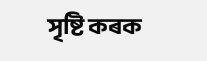সৃষ্টি কৰক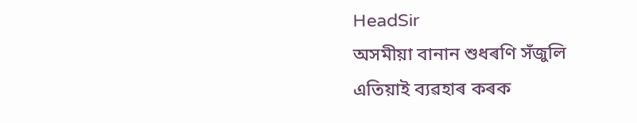HeadSir
অসমীয়া বানান শুধৰণি সঁজুলি
এতিয়াই ব্যৱহাৰ কৰক